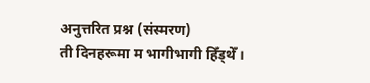अनुत्तरित प्रश्न (संस्मरण)
ती दिनहरूमा म भागीभागी हिँड्थेँ ।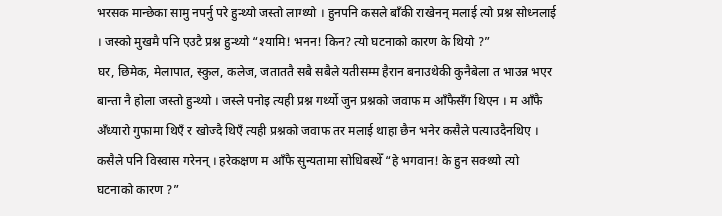भरसक मान्छेका सामु नपर्नु परे हुन्थ्यो जस्तो लाग्थ्यो । हुनपनि कसले बाँकी राखेनन् मलाई त्यो प्रश्न सोध्नलाई । जस्को मुखमै पनि एउटै प्रश्न हुन्थ्यो “श्यामि! भनन! किन? त्यो घटनाको कारण के थियो ?”
घर, छिमेक, मेलापात, स्कुल, कलेज, जताततै सबै सबैले यतीसम्म हैरान बनाउथेकी कुनैबेला त भाउन्न भएर बान्ता नै होला जस्तो हुन्थ्यो । जस्ले पनोइ त्यही प्रश्न गर्थ्यो जुन प्रश्नको जवाफ म आँफैसँग थिएन । म आँफै अँध्यारो गुफामा थिएँ र खोज्दै थिएँ त्यही प्रश्नको जवाफ तर मलाई थाहा छैन भनेर कसैले पत्याउदैनथिए । कसैले पनि विस्वास गरेनन् । हरेकक्षण म आँफै सुन्यतामा सोधिबस्थेँ “हे भगवान! के हुन सक्थ्यो त्यो घटनाको कारण ?”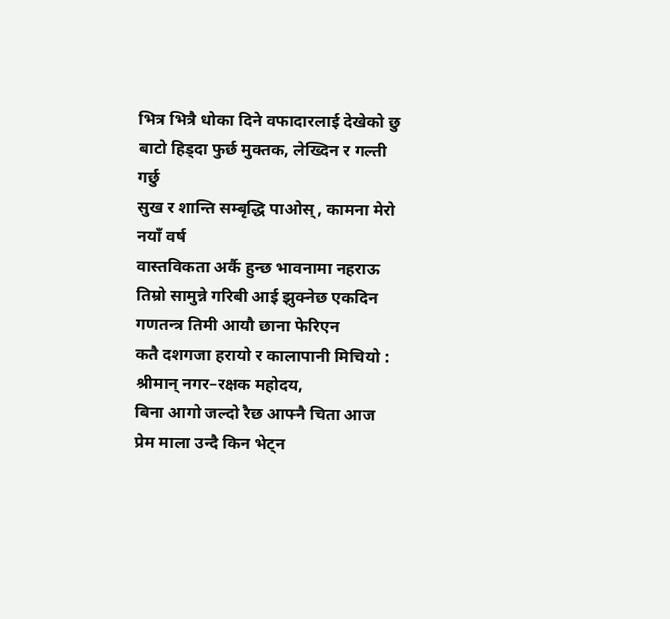भित्र भित्रै धोका दिने वफादारलाई देखेको छु
बाटो हिड्दा फुर्छ मुक्तक, लेख्दिन र गल्ती गर्छु
सुख र शान्ति सम्बृद्धि पाओस्, कामना मेरो नयाँ वर्ष
वास्तविकता अर्कै हुन्छ भावनामा नहराऊ
तिम्रो सामुन्ने गरिबी आई झुक्नेछ एकदिन
गणतन्त्र तिमी आयौ छाना फेरिएन
कतै दशगजा हरायो र कालापानी मिचियो :
श्रीमान् नगर–रक्षक महोदय,
बिना आगो जल्दो रैछ आफ्नै चिता आज
प्रेम माला उन्दै किन भेट्न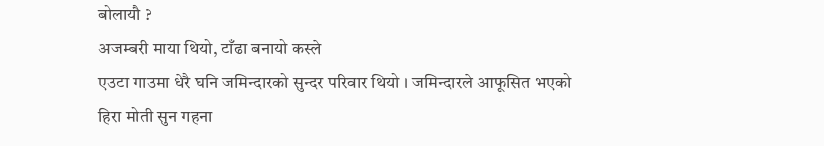बोलायौ ?
अजम्बरी माया थियो, टाँढा बनायो कस्ले
एउटा गाउमा धेरै घनि जमिन्दारको सुन्दर परिवार थियो । जमिन्दारले आफूसित भएको हिरा मोती सुन गहना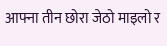आफ्ना तीन छोरा जेठो माइलो र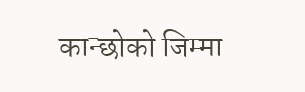कान्छोको जिम्मा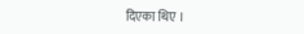दिएका थिए ।